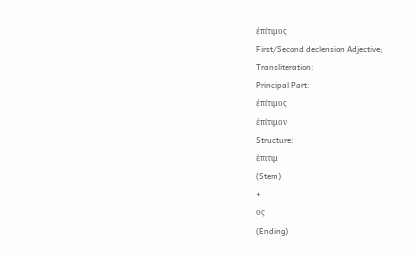ἐπίτιμος
First/Second declension Adjective;
Transliteration:
Principal Part:
ἐπίτιμος
ἐπίτιμον
Structure:
ἐπιτιμ
(Stem)
+
ος
(Ending)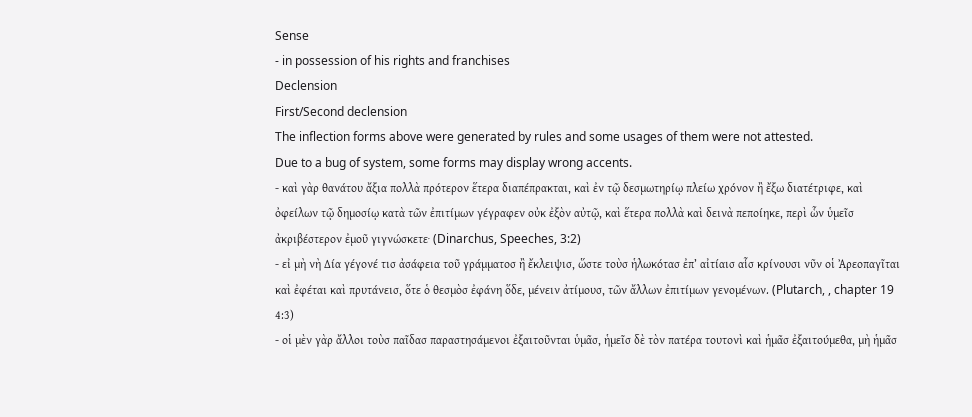Sense
- in possession of his rights and franchises
Declension
First/Second declension
The inflection forms above were generated by rules and some usages of them were not attested.
Due to a bug of system, some forms may display wrong accents.
- καὶ γὰρ θανάτου ἄξια πολλὰ πρότερον ἕτερα διαπέπρακται, καὶ ἐν τῷ δεσμωτηρίῳ πλείω χρόνον ἢ ἔξω διατέτριφε, καὶ ὀφείλων τῷ δημοσίῳ κατὰ τῶν ἐπιτίμων γέγραφεν οὐκ ἐξὸν αὐτῷ, καὶ ἕτερα πολλὰ καὶ δεινὰ πεποίηκε, περὶ ὧν ὑμεῖσ ἀκριβέστερον ἐμοῦ γιγνώσκετε· (Dinarchus, Speeches, 3:2)
- εἰ μὴ νὴ Δία γέγονέ τισ ἀσάφεια τοῦ γράμματοσ ἢ ἔκλειψισ, ὥστε τοὺσ ἡλωκότασ ἐπ’ αἰτίαισ αἷσ κρίνουσι νῦν οἱ Ἀρεοπαγῖται καὶ ἐφέται καὶ πρυτάνεισ, ὅτε ὁ θεσμὸσ ἐφάνη ὅδε, μένειν ἀτίμουσ, τῶν ἄλλων ἐπιτίμων γενομένων. (Plutarch, , chapter 19 4:3)
- οἱ μὲν γὰρ ἄλλοι τοὺσ παῖδασ παραστησάμενοι ἐξαιτοῦνται ὑμᾶσ, ἡμεῖσ δὲ τὸν πατέρα τουτονὶ καὶ ἡμᾶσ ἐξαιτούμεθα, μὴ ἡμᾶσ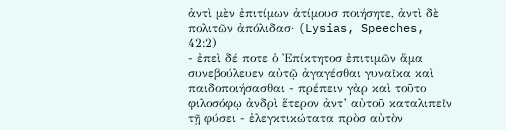ἀντὶ μὲν ἐπιτίμων ἀτίμουσ ποιήσητε, ἀντὶ δὲ πολιτῶν ἀπόλιδασ· (Lysias, Speeches, 42:2)
- ἐπεὶ δέ ποτε ὁ Ἐπίκτητοσ ἐπιτιμῶν ἅμα συνεβούλευεν αὐτῷ ἀγαγέσθαι γυναῖκα καὶ παιδοποιήσασθαι ‐ πρέπειν γὰρ καὶ τοῦτο φιλοσόφῳ ἀνδρὶ ἕτερον ἀντ’ αὐτοῦ καταλιπεῖν τῇ φύσει ‐ ἐλεγκτικώτατα πρὸσ αὐτὸν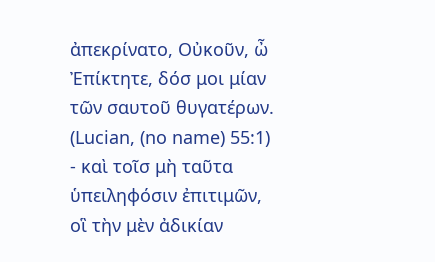ἀπεκρίνατο, Οὐκοῦν, ὦ Ἐπίκτητε, δόσ μοι μίαν τῶν σαυτοῦ θυγατέρων. (Lucian, (no name) 55:1)
- καὶ τοῖσ μὴ ταῦτα ὑπειληφόσιν ἐπιτιμῶν, οἳ τὴν μὲν ἀδικίαν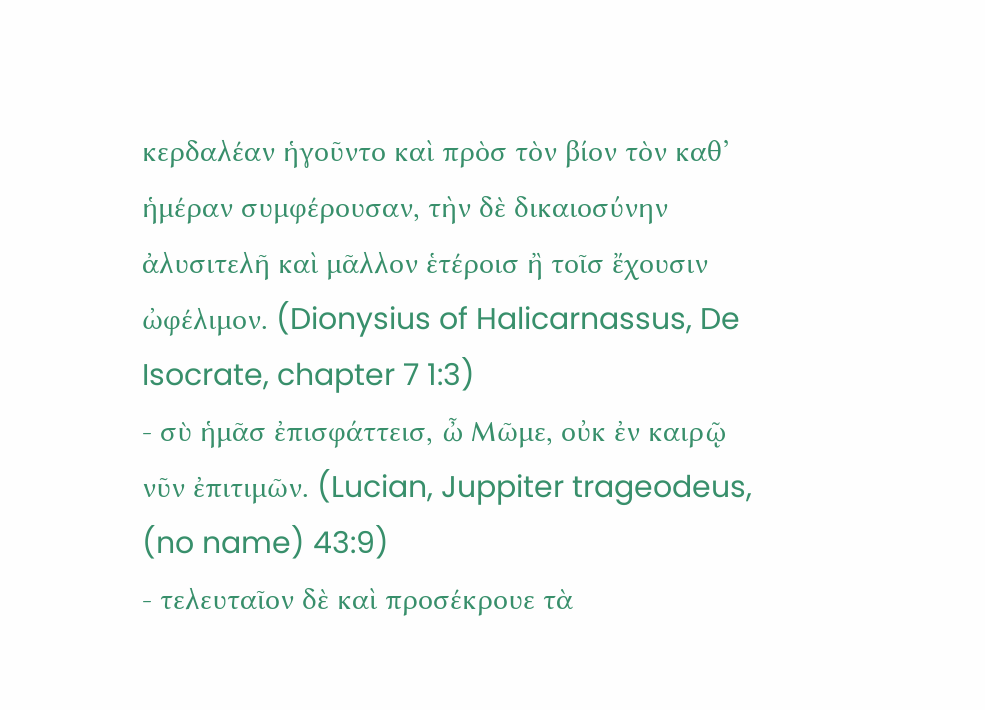κερδαλέαν ἡγοῦντο καὶ πρὸσ τὸν βίον τὸν καθ’ ἡμέραν συμφέρουσαν, τὴν δὲ δικαιοσύνην ἀλυσιτελῆ καὶ μᾶλλον ἑτέροισ ἢ τοῖσ ἔχουσιν ὠφέλιμον. (Dionysius of Halicarnassus, De Isocrate, chapter 7 1:3)
- σὺ ἡμᾶσ ἐπισφάττεισ, ὦ Μῶμε, οὐκ ἐν καιρῷ νῦν ἐπιτιμῶν. (Lucian, Juppiter trageodeus, (no name) 43:9)
- τελευταῖον δὲ καὶ προσέκρουε τὰ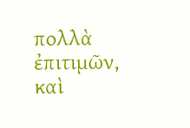πολλὰ ἐπιτιμῶν, καὶ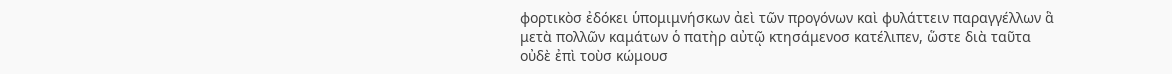φορτικὸσ ἐδόκει ὑπομιμνήσκων ἀεὶ τῶν προγόνων καὶ φυλάττειν παραγγέλλων ἃ μετὰ πολλῶν καμάτων ὁ πατὴρ αὐτῷ κτησάμενοσ κατέλιπεν, ὥστε διὰ ταῦτα οὐδὲ ἐπὶ τοὺσ κώμουσ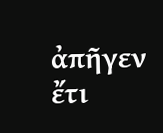ἀπῆγεν ἔτι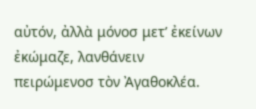αὐτόν, ἀλλὰ μόνοσ μετ’ ἐκείνων ἐκώμαζε, λανθάνειν πειρώμενοσ τὸν Ἀγαθοκλέα.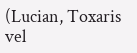(Lucian, Toxaris vel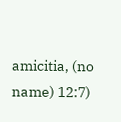amicitia, (no name) 12:7)